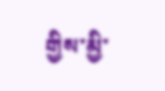གྱིས་མྱི་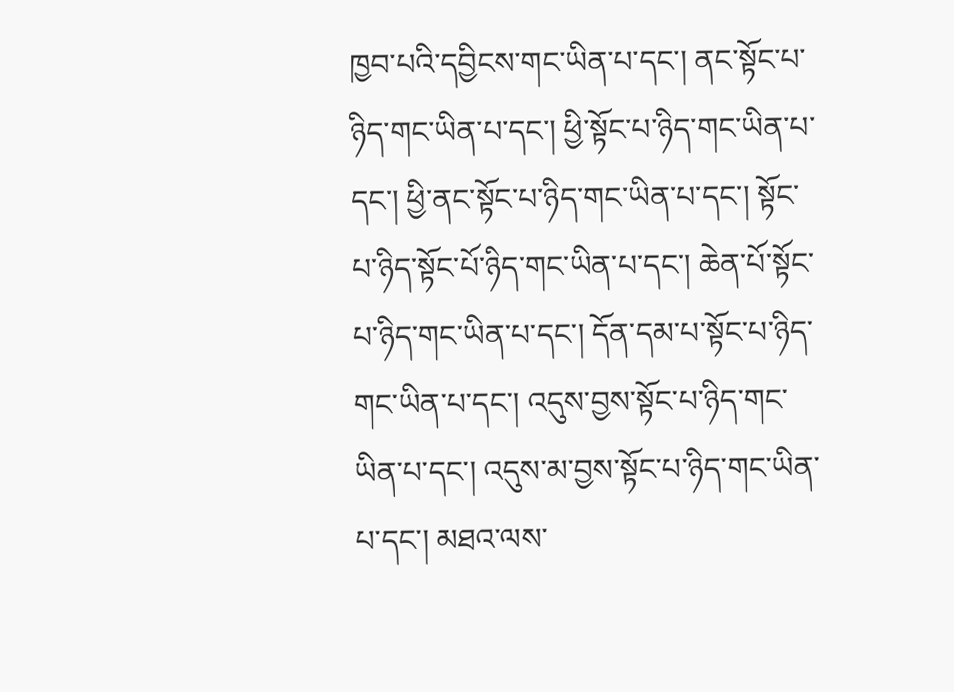ཁྱབ་པའི་དབྱིངས་གང་ཡིན་པ་དང་། ནང་སྟོང་པ་ཉིད་གང་ཡིན་པ་དང་། ཕྱི་སྟོང་པ་ཉིད་གང་ཡིན་པ་དང་། ཕྱི་ནང་སྟོང་པ་ཉིད་གང་ཡིན་པ་དང་། སྟོང་པ་ཉིད་སྟོང་པོ་ཉིད་གང་ཡིན་པ་དང་། ཆེན་པོ་སྟོང་པ་ཉིད་གང་ཡིན་པ་དང་། དོན་དམ་པ་སྟོང་པ་ཉིད་གང་ཡིན་པ་དང་། འདུས་བྱས་སྟོང་པ་ཉིད་གང་ཡིན་པ་དང་། འདུས་མ་བྱས་སྟོང་པ་ཉིད་གང་ཡིན་པ་དང་། མཐའ་ལས་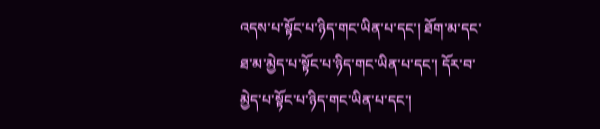འདས་པ་སྟོང་པ་ཉིད་གང་ཡིན་པ་དང་། ཐོག་མ་དང་ཐ་མ་མྱེད་པ་སྟོང་པ་ཉིད་གང་ཡིན་པ་དང་། དོར་བ་མྱེད་པ་སྟོང་པ་ཉིད་གང་ཡིན་པ་དང་།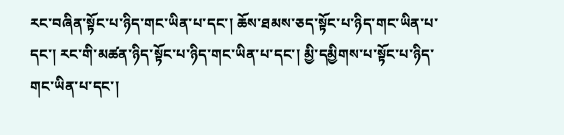རང་བཞིན་སྟོང་པ་ཉིད་གང་ཡིན་པ་དང་། ཆོས་ཐམས་ཅད་སྟོང་པ་ཉིད་གང་ཡིན་པ་དང་། རང་གི་མཚན་ཉིད་སྟོང་པ་ཉིད་གང་ཡིན་པ་དང་། མྱི་དམྱིགས་པ་སྟོང་པ་ཉིད་གང་ཡིན་པ་དང་།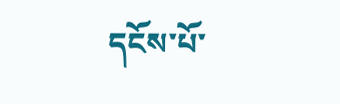དངོས་པོ་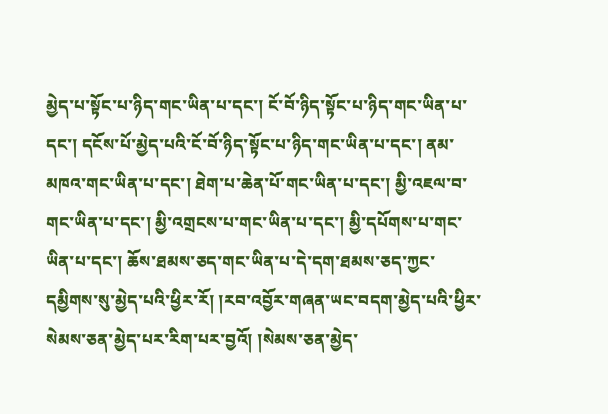མྱེད་པ་སྟོང་པ་ཉིད་གང་ཡིན་པ་དང་། ངོ་བོ་ཉིད་སྟོང་པ་ཉིད་གང་ཡིན་པ་དང་། དངོས་པོ་མྱེད་པའི་ངོ་བོ་ཉིད་སྟོང་པ་ཉིད་གང་ཡིན་པ་དང་། ནམ་མཁའ་གང་ཡིན་པ་དང་། ཐེག་པ་ཆེན་པོ་གང་ཡིན་པ་དང་། མྱི་འཇལ་བ་གང་ཡིན་པ་དང་། མྱི་འགྲངས་པ་གང་ཡིན་པ་དང་། མྱི་དཔོགས་པ་གང་ཡིན་པ་དང་། ཆོས་ཐམས་ཅད་གང་ཡིན་པ་དེ་དག་ཐམས་ཅད་ཀྱང་དམྱིགས་སུ་མྱེད་པའི་ཕྱིར་རོ། །རབ་འབྱོར་གཞན་ཡང་བདག་མྱེད་པའི་ཕྱིར་སེམས་ཅན་མྱེད་པར་རིག་པར་བྱའོ། །སེམས་ཅན་མྱེད་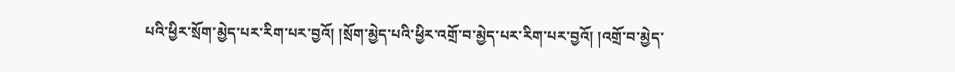པའི་ཕྱིར་སྲོག་མྱེད་པར་རིག་པར་བྱའོ། །སྲོག་མྱེད་པའི་ཕྱིར་འགྲོ་བ་མྱེད་པར་རིག་པར་བྱའོ། །འགྲོ་བ་མྱེད་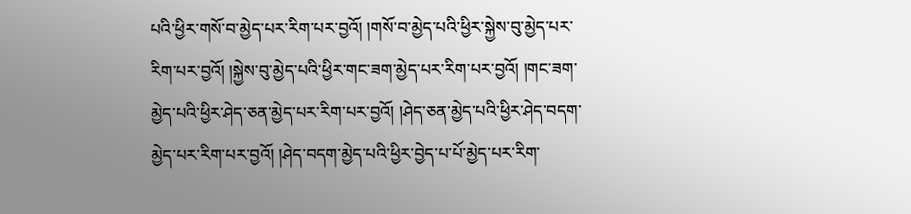པའི་ཕྱིར་གསོ་བ་མྱེད་པར་རིག་པར་བྱའོ། །གསོ་བ་མྱེད་པའི་ཕྱིར་སྐྱེས་བུ་མྱེད་པར་རིག་པར་བྱའོ། །སྐྱེས་བུ་མྱེད་པའི་ཕྱིར་གང་ཟག་མྱེད་པར་རིག་པར་བྱའོ། །གང་ཟག་མྱེད་པའི་ཕྱིར་ཤེད་ཅན་མྱེད་པར་རིག་པར་བྱའོ། །ཤེད་ཅན་མྱེད་པའི་ཕྱིར་ཤེད་བདག་མྱེད་པར་རིག་པར་བྱའོ། །ཤེད་བདག་མྱེད་པའི་ཕྱིར་བྱེད་པ་པོ་མྱེད་པར་རིག་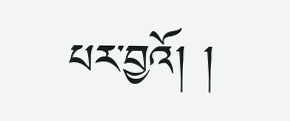པར་བྱའོ། །